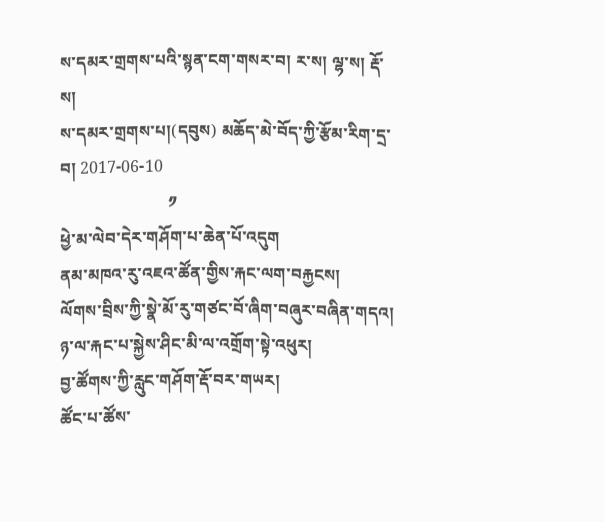ས་དམར་གྲགས་པའི་སྙན་ངག་གསར་བ། ར་ས། ལྷ་ས། རྡོ་ས།
ས་དམར་གྲགས་པ།(དབུས) མཆོད་མེ་བོད་ཀྱི་རྩོམ་རིག་དྲ་བ། 2017-06-10
                          ༡
ཕྱེ་མ་ལེབ་དེར་གཤོག་པ་ཆེན་པོ་འདུག
ནམ་མཁའ་རུ་འཇའ་ཚོན་གྱིས་རྐང་ལག་བརྐྱངས།
ལོགས་བྲིས་ཀྱི་སྣེ་མོ་རུ་གཙང་བོ་ཞིག་བཞུར་བཞིན་གདའ།
ཉ་ལ་རྐང་པ་སྐྱེས་ཤིང་མི་ལ་འགྲོག་སྟེ་འཕུར།
བྱ་ཚོགས་ཀྱི་རླུང་གཤོག་རྡོ་བར་གཡར།
ཚོང་པ་ཚོས་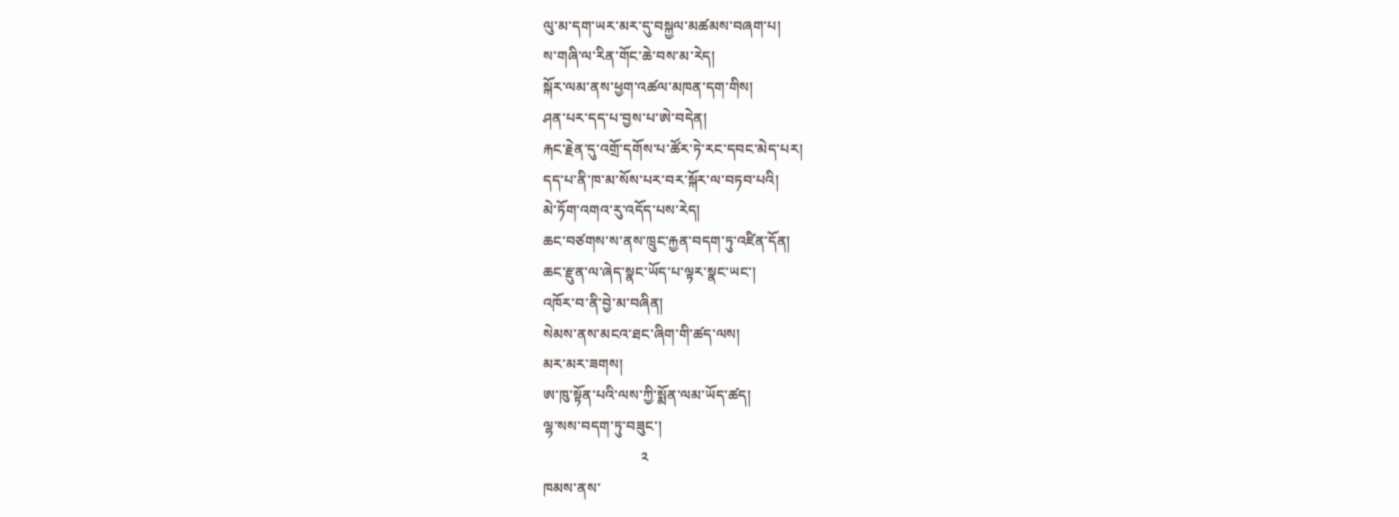ལུ་མ་དག་ཡར་མར་དུ་བསྐྱལ་མཚམས་བཞག་པ།
ས་གཞི་ལ་རིན་གོང་ཆེ་བས་མ་རེད།
སྐོར་ལམ་ནས་ཕྱག་འཚལ་མཁན་དག་གིས།
ཤན་པར་དད་པ་བྱས་པ་ཨེ་བདེན།
རྐང་རྗེན་དུ་འགྲོ་དགོས་པ་ཚོར་ཏེ་རང་དབང་མེད་པར།
དད་པ་ནི་ཁ་མ་སོས་པར་བར་སྐོར་ལ་བཏབ་པའི།
མེ་ཏོག་འགའ་རུ་འདོད་པས་རེད།
ཆང་བཙགས་ས་ནས་ཁྲུང་རྐྱན་བདག་ཏུ་འཛིན་དོན།
ཆང་རྫུན་ལ་ཞེད་སྣང་ཡོད་པ་ལྟར་སྣང་ཡང་།
འཁོར་བ་ནི་བྱེ་མ་བཞིན།
སེམས་ནས་མངའ་ཐང་ཞིག་གི་ཚད་ལས།
མར་མར་ཟགས།
ཨ་ཁུ་སྟོན་པའི་ལས་ཀྱི་སྨོན་ལམ་ཡོད་ཚད།
ལྷ་སས་བདག་ཏུ་བཟུང་།
                           ༢
ཁམས་ནས་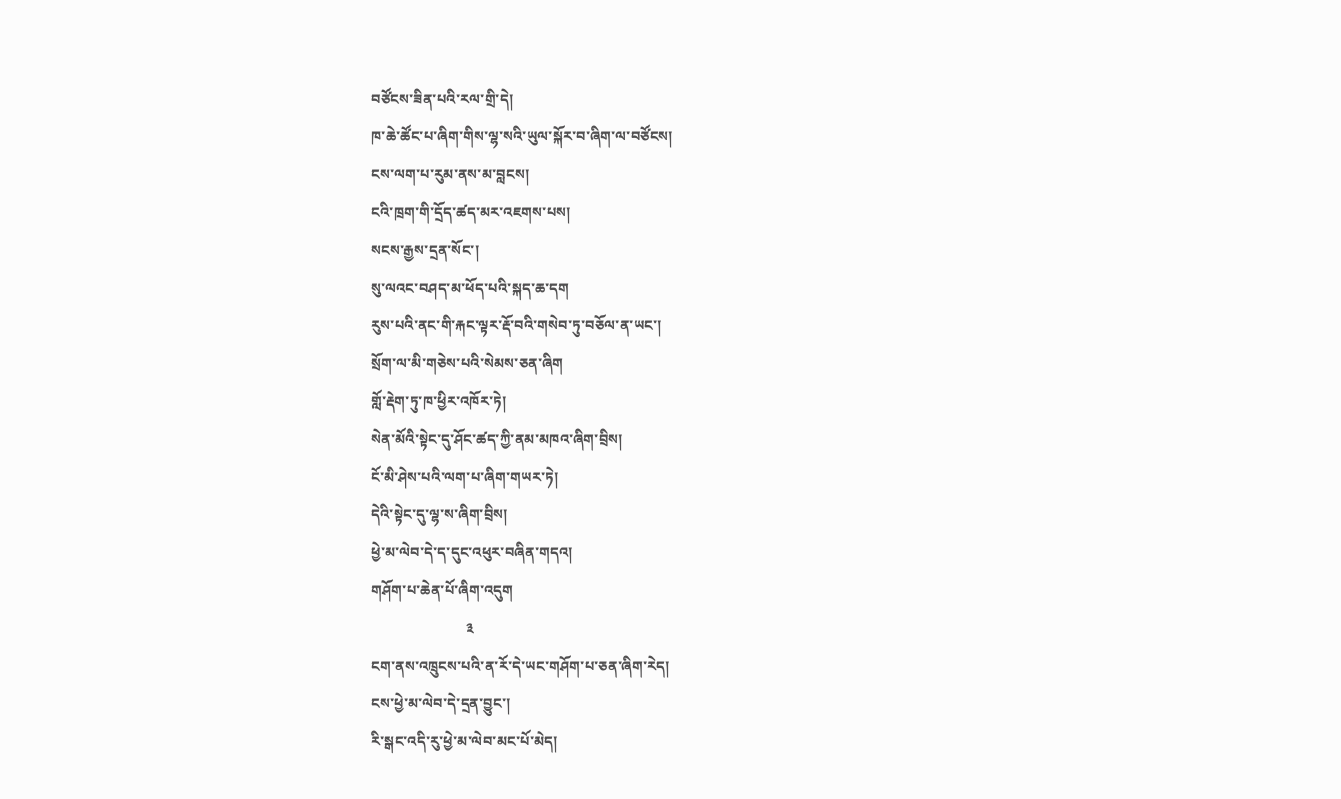བཙོངས་ཟིན་པའི་རལ་གྲི་དེ།
ཁ་ཆེ་ཚོང་པ་ཞིག་གིས་ལྷ་སའི་ཡུལ་སྐོར་བ་ཞིག་ལ་བཙོངས།
ངས་ལག་པ་རུམ་ནས་མ་བླངས།
ངའི་ཁྲག་གི་དྲོད་ཚད་མར་འཇགས་པས།
སངས་རྒྱས་དྲན་སོང་།
སུ་ལའང་བཤད་མ་ཕོད་པའི་སྐད་ཆ་དག
རུས་པའི་ནང་གི་རྐང་ལྟར་རྡོ་བའི་གསེབ་ཏུ་བཅོལ་ན་ཡང་།
སྲོག་ལ་མི་གཅེས་པའི་སེམས་ཅན་ཞིག
གློ་རྡེག་ཏུ་ཁ་ཕྱིར་འཁོར་ཏེ།
སེན་མོའི་སྟེང་དུ་ཤོང་ཚད་ཀྱི་ནམ་མཁའ་ཞིག་བྲིས།
ངོ་མི་ཤེས་པའི་ལག་པ་ཞིག་གཡར་ཏེ།
དེའི་སྟེང་དུ་ལྷ་ས་ཞིག་བྲིས།
ཕྱེ་མ་ལེབ་དེ་ད་དུང་འཕུར་བཞིན་གདའ།
གཤོག་པ་ཆེན་པོ་ཞིག་འདུག
                          ༣
ངག་ནས་འཁྲུངས་པའི་ན་རོ་དེ་ཡང་གཤོག་པ་ཅན་ཞིག་རེད།
ངས་ཕྱེ་མ་ལེབ་དེ་དྲན་བྱུང་།
རི་སྒང་འདི་རུ་ཕྱེ་མ་ལེབ་མང་པོ་མེད།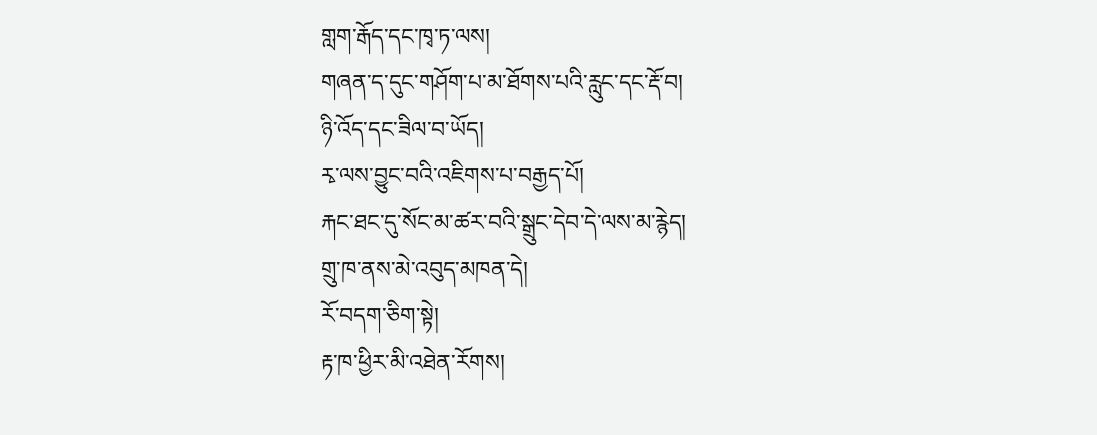གླག་རྒོད་དང་ཁྭ་ཏ་ལས།
གཞན་ད་དུང་གཤོག་པ་མ་ཐོགས་པའི་རླུང་དང་རྡོ་བ།
ཉི་འོད་དང་ཟིལ་བ་ཡོད།
རྭ་ལས་བྱུང་བའི་འཇིགས་པ་བརྒྱད་པོ།
རྐང་ཐང་དུ་སོང་མ་ཚར་བའི་སྒྲུང་དེབ་དེ་ལས་མ་རྙེད།
གྲུ་ཁ་ནས་མེ་འབུད་མཁན་དེ།
རོ་བདག་ཅིག་སྟེ།
རྟ་ཁ་ཕྱིར་མི་འཐེན་རོགས།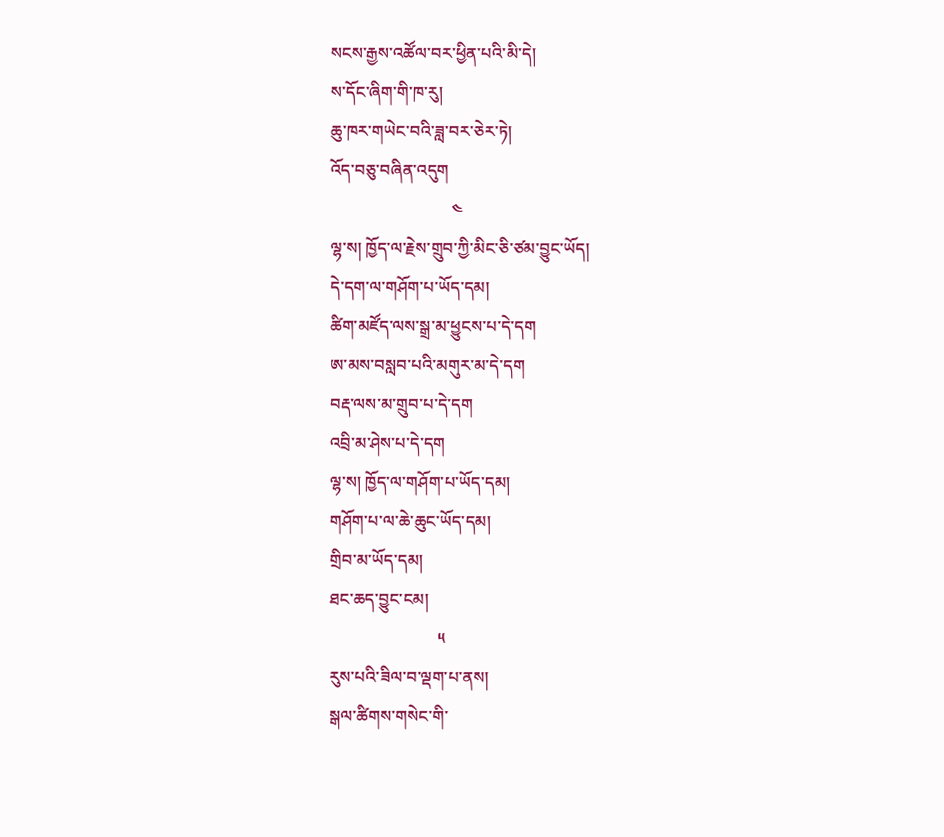སངས་རྒྱས་འཚོལ་བར་ཕྱིན་པའི་མི་དེ།
ས་དོང་ཞིག་གི་ཁ་རུ།
ཆུ་ཁར་གཡེང་བའི་ཟླ་བར་ཅེར་ཏེ།
འོད་བཅུ་བཞིན་འདུག
                             ༤
ལྷ་ས། ཁྱོད་ལ་རྗེས་གྲུབ་ཀྱི་མིང་ཅི་ཙམ་བྱུང་ཡོད།
དེ་དག་ལ་གཤོག་པ་ཡོད་དམ།
ཚིག་མཛོད་ལས་སྒྲ་མ་ཕྱུངས་པ་དེ་དག
ཨ་མས་བསླབ་པའི་མགུར་མ་དེ་དག
བརྡ་ལས་མ་གྲུབ་པ་དེ་དག
འབྲི་མ་ཤེས་པ་དེ་དག
ལྷ་ས། ཁྱོད་ལ་གཤོག་པ་ཡོད་དམ།
གཤོག་པ་ལ་ཆེ་ཆུང་ཡོད་དམ།
གྲིབ་མ་ཡོད་དམ།
ཐང་ཆད་བྱུང་ངམ།
                          ༥
རུས་པའི་ཟིལ་བ་ལྡག་པ་ནས།
སྒལ་ཚིགས་གསེང་གི་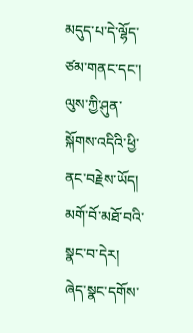མདུད་པ་དེ་ལྷོད་ཙམ་གནང་དང་།
ལུས་ཀྱི་ཤུན་སྐོགས་འདིའི་ཕྱི་ནང་བརྗེས་ཡོད།
མགོ་བོ་མཐོ་བའི་སྣང་བ་དེར།
ཞེད་སྣང་དགོས་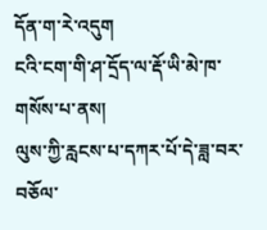དོན་ག་རེ་འདུག
ངའི་ངག་གི་ཤ་དྲོད་ལ་རྡོ་ཡི་མེ་ཁ་གསོས་པ་ནས།
ལུས་ཀྱི་རླངས་པ་དཀར་པོ་དེ་ཟླ་བར་བཅོལ་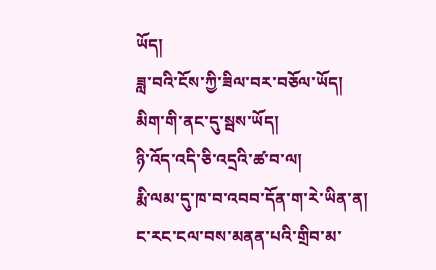ཡོད།
ཟླ་བའི་ངོས་ཀྱི་ཟིལ་བར་བཅོལ་ཡོད།
མིག་གི་ནང་དུ་སྦས་ཡོད།
ཉི་འོད་འདི་ཅི་འདྲའི་ཚ་བ་ལ།
རྨི་ལམ་དུ་ཁ་བ་འབབ་དོན་ག་རེ་ཡིན་ན།
ང་རང་ངལ་བས་མནན་པའི་གྲིབ་མ་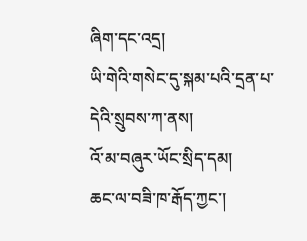ཞིག་དང་འདྲ།
ཡི་གེའི་གསེང་དུ་སྐམ་པའི་དྲན་པ་དེའི་སྲུབས་ཀ་ནས།
འོ་མ་བཞུར་ཡོང་སྲིད་དམ།
ཆང་ལ་བཟི་ཁ་རྒོད་ཀྱང་།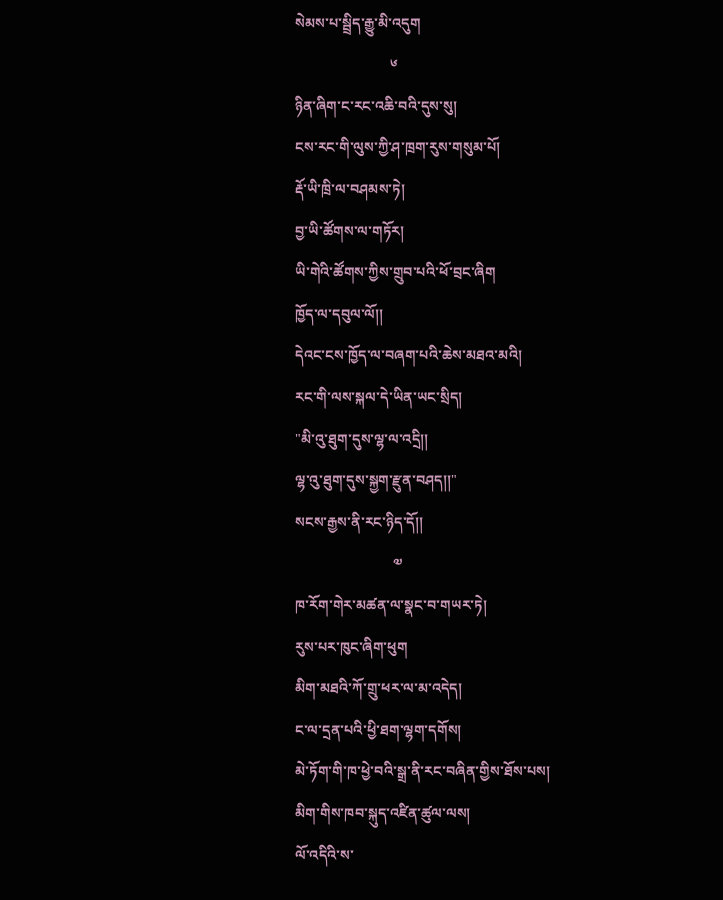སེམས་པ་སྦྲིད་རྒྱུ་མི་འདུག
                          ༦
ཉིན་ཞིག་ང་རང་འཆི་བའི་དུས་སུ།
ངས་རང་གི་ལུས་ཀྱི་ཤ་ཁྲག་རུས་གསུམ་པོ།
རྡོ་ཡི་ཁྲི་ལ་བཤམས་ཏེ།
བྱ་ཡི་ཚོགས་ལ་གཏོར།
ཡི་གེའི་ཚོགས་ཀྱིས་གྲུབ་པའི་ཕོ་བྲང་ཞིག
ཁྱོད་ལ་དབུལ་ལོ།།
དེའང་ངས་ཁྱོད་ལ་བཞག་པའི་ཆེས་མཐའ་མའི།
རང་གི་ལས་སྐལ་དེ་ཡིན་ཡང་སྲིད།
"མི་འུ་ཐུག་དུས་ལྷ་ལ་འདྲི།།
ལྷ་འུ་ཐུག་དུས་སྐྱག་རྫུན་བཤད།།"
སངས་རྒྱས་ནི་རང་ཉིད་དོ།།
                           ༧
ཁ་རོག་གེར་མཚན་ལ་སྣང་བ་གཡར་ཏེ།
རུས་པར་ཁུང་ཞིག་ཕུག
མིག་མཐའི་ཀོ་གྲུ་ཕར་ལ་མ་འདེད།
ང་ལ་དྲན་པའི་ཕྱི་ཐག་ལྷག་དགོས།
མེ་ཏོག་གི་ཁ་ཕྱེ་བའི་སྒྲ་ནི་རང་བཞིན་གྱིས་ཐོས་པས།
མིག་གིས་ཁབ་སྐུད་འཛིན་ཚུལ་ལས།
ལོ་འདིའི་ས་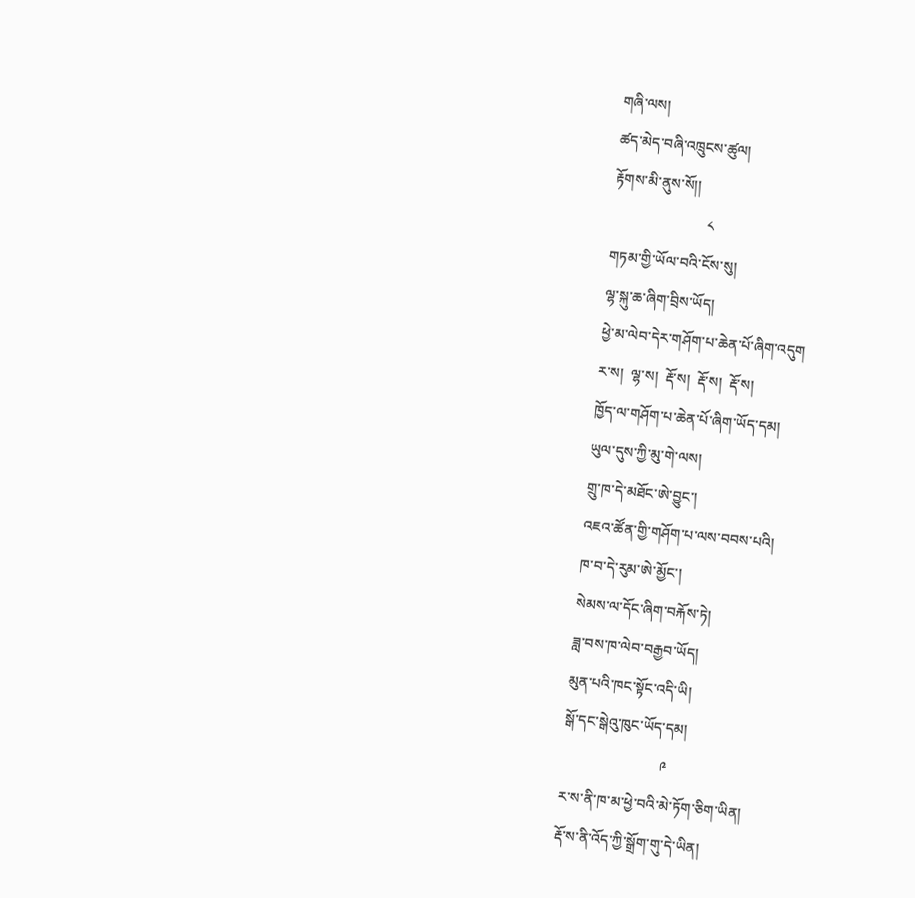གཞི་ལས།
ཚད་མེད་བཞི་འཁྲུངས་ཚུལ།
རྟོགས་མི་ནུས་སོ།།
                          ༨
གཏམ་གྱི་ཡོལ་བའི་ངོས་སུ།
ལྷ་སྐུ་ཆ་ཞིག་བྲིས་ཡོད།
ཕྱེ་མ་ལེབ་དེར་གཤོག་པ་ཆེན་པོ་ཞིག་འདུག
ར་ས།  ལྷ་ས།  རྡོ་ས།  རྡོ་ས།  རྡོ་ས།
ཁྱོད་ལ་གཤོག་པ་ཆེན་པོ་ཞིག་ཡོད་དམ།
ཡུལ་དུས་ཀྱི་མུ་གེ་ལས།
གྲུ་ཁ་དེ་མཐོང་ཨེ་བྱུང་།
འཇའ་ཚོན་གྱི་གཤོག་པ་ལས་བབས་པའི།
ཁ་བ་དེ་རུམ་ཨེ་མྱོང་།
སེམས་ལ་དོང་ཞིག་བརྐོས་ཏེ།
ཟླ་བས་ཁ་ལེབ་བརྒྱབ་ཡོད།
མུན་པའི་ཁང་སྟོང་འདི་ཡི།
སྒོ་དང་སྒེའུ་ཁུང་ཡོད་དམ།
                           ༩
ར་ས་ནི་ཁ་མ་ཕྱེ་བའི་མེ་ཏོག་ཅིག་ཡིན།
རྡོ་ས་ནི་འོད་ཀྱི་སྒྲོག་གུ་དེ་ཡིན།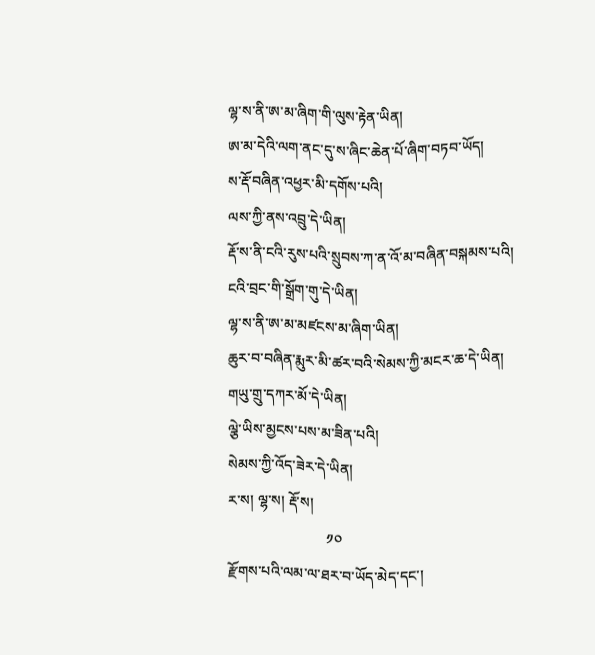ལྷ་ས་ནི་ཨ་མ་ཞིག་གི་ལུས་རྟེན་ཡིན།
ཨ་མ་དེའི་ལག་ནང་དུ་ས་ཞིང་ཆེན་པོ་ཞིག་བཏབ་ཡོད།
ས་རྡོ་བཞིན་འཕྱར་མི་དགོས་པའི།
ལས་ཀྱི་ནས་འབྲུ་དེ་ཡིན།
རྡོ་ས་ནི་ངའི་རུས་པའི་སྲུབས་ཀ་ན་འོ་མ་བཞིན་བསྐམས་པའི།
ངའི་བྲང་གི་སྒྲོག་གུ་དེ་ཡིན།
ལྷ་ས་ནི་ཨ་མ་མཛངས་མ་ཞིག་ཡིན།
ཆུར་བ་བཞིན་རྨུར་མི་ཚར་བའི་སེམས་ཀྱི་མངར་ཆ་དེ་ཡིན།
གཡུ་གྲུ་དཀར་མོ་དེ་ཡིན།
ལྕེ་ཡིས་མྱངས་པས་མ་ཟིན་པའི།
སེམས་ཀྱི་འོད་ཟེར་དེ་ཡིན།
ར་ས། ལྷ་ས། རྡོ་ས།
                           ༡༠
རྫོགས་པའི་ལམ་ལ་ཐར་བ་ཡོད་མེད་དང་།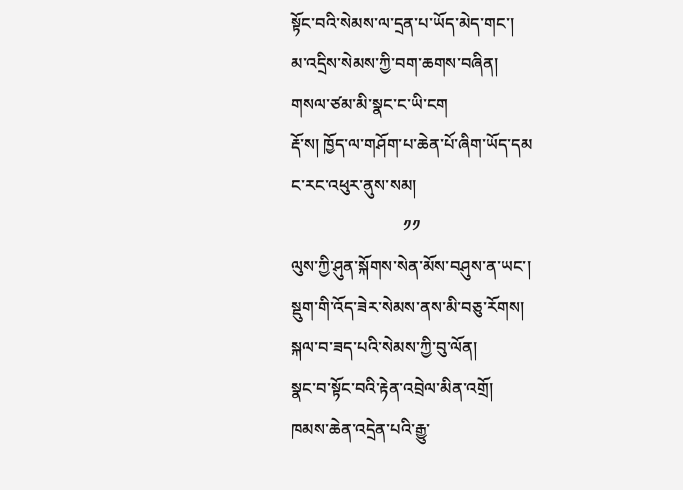སྟོང་བའི་སེམས་ལ་དྲན་པ་ཡོད་མེད་གང་།
མ་འདྲིས་སེམས་ཀྱི་བག་ཆགས་བཞིན།
གསལ་ཙམ་མི་སྣང་ང་ཡི་ངག
རྡོ་ས། ཁྱོད་ལ་གཤོག་པ་ཆེན་པོ་ཞིག་ཡོད་དམ
ང་རང་འཕུར་ནུས་སམ།
                           ༡༡
ལུས་ཀྱི་ཤུན་སྐོགས་སེན་མོས་བཤུས་ན་ཡང་།
སྡུག་གི་འོད་ཟེར་སེམས་ནས་མི་བཅུ་རོགས།
སྐལ་བ་ཟད་པའི་སེམས་ཀྱི་བུ་ལོན།
སྣང་བ་སྟོང་བའི་རྟེན་འབྲེལ་མིན་འགྲོ།
ཁམས་ཆེན་འདྲེན་པའི་རྒྱུ་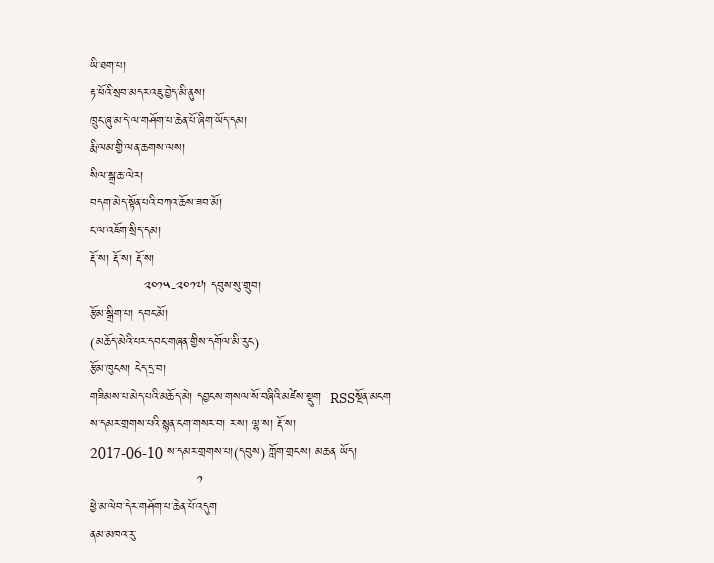ཡི་ཐག་པ།
རྟ་ཕོའི་སྲབ་མདར་འཇུ་བྱེད་མི་ནུས།
ཁྲུང་ཞུ་མ་དེ་ལ་གཤོག་པ་ཆེན་པོ་ཞིག་ཡོད་དམ།
རྨི་ལམ་གྱི་ལན་ཆགས་ལས།
སིལ་སྒྲ་ཆ་ལེར།
བདག་མེད་སྟོན་པའི་བཀའ་ཆོས་ཟབ་མོ།
ང་ལ་འཇོག་སྲིད་དམ།
རྡོ་ས། རྡོ་ས། རྡོ་ས།
             ༢༠༡༥-༢༠༡༧། དབུས་སུ་གྲུབ།
རྩོམ་སྒྲིག་པ། དབང་མོ།
(མཆོད་མེའི་པར་དབང་གཞན་གྱིས་དགོལ་མི་རུང)
རྩོམ་ཁུངས། ངེད་དྲ་བ།
གཟིམས་པ་མེད་པའི་མཆོད་མེ། དབྱངས་གསལ་སོ་བཞིའི་མཛེས་སྡུག  RSSསྔོན་མངག
ས་དམར་གྲགས་པའི་སྙན་ངག་གསར་བ། ར་ས། ལྷ་ས། རྡོ་ས།
2017-06-10 ས་དམར་གྲགས་པ།(དབུས) ཀློག་གྲངས། མཆན ཡོད།
                          ༡
ཕྱེ་མ་ལེབ་དེར་གཤོག་པ་ཆེན་པོ་འདུག
ནམ་མཁའ་རུ་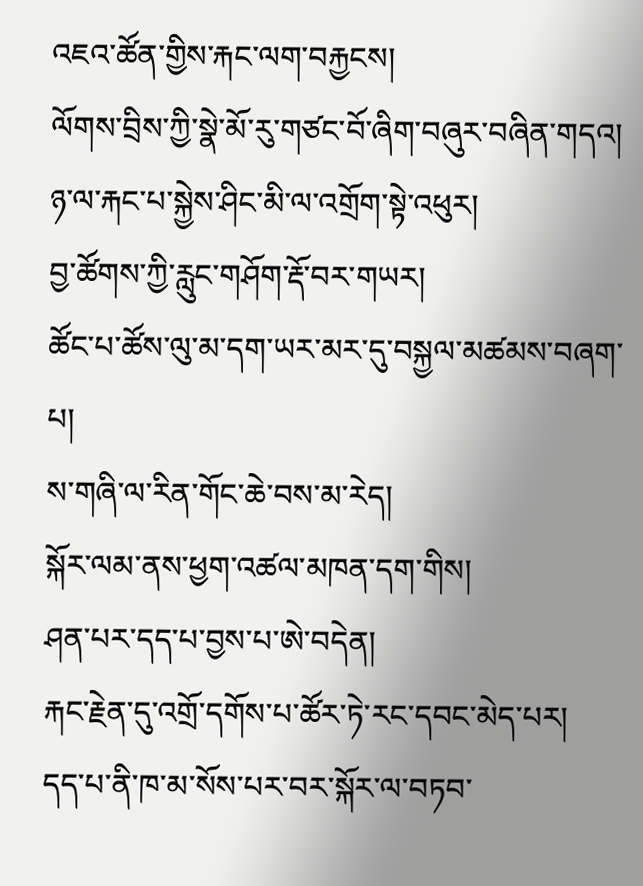འཇའ་ཚོན་གྱིས་རྐང་ལག་བརྐྱངས།
ལོགས་བྲིས་ཀྱི་སྣེ་མོ་རུ་གཙང་བོ་ཞིག་བཞུར་བཞིན་གདའ།
ཉ་ལ་རྐང་པ་སྐྱེས་ཤིང་མི་ལ་འགྲོག་སྟེ་འཕུར།
བྱ་ཚོགས་ཀྱི་རླུང་གཤོག་རྡོ་བར་གཡར།
ཚོང་པ་ཚོས་ལུ་མ་དག་ཡར་མར་དུ་བསྐྱལ་མཚམས་བཞག་པ།
ས་གཞི་ལ་རིན་གོང་ཆེ་བས་མ་རེད།
སྐོར་ལམ་ནས་ཕྱག་འཚལ་མཁན་དག་གིས།
ཤན་པར་དད་པ་བྱས་པ་ཨེ་བདེན།
རྐང་རྗེན་དུ་འགྲོ་དགོས་པ་ཚོར་ཏེ་རང་དབང་མེད་པར།
དད་པ་ནི་ཁ་མ་སོས་པར་བར་སྐོར་ལ་བཏབ་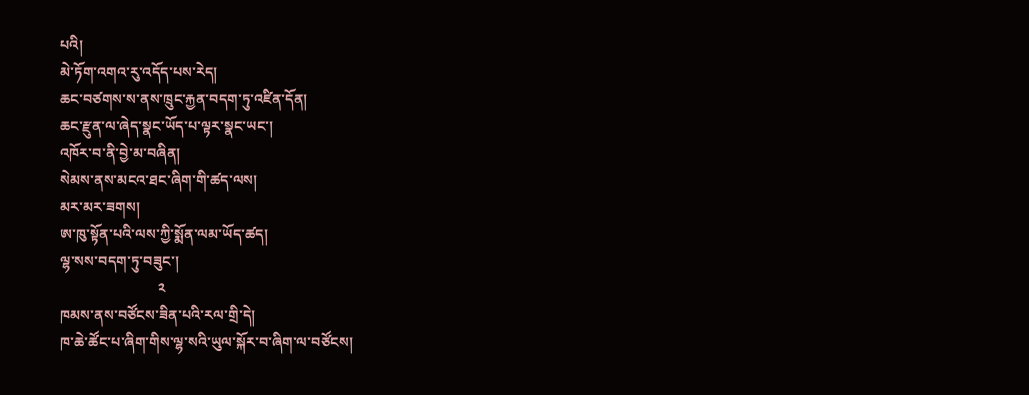པའི།
མེ་ཏོག་འགའ་རུ་འདོད་པས་རེད།
ཆང་བཙགས་ས་ནས་ཁྲུང་རྐྱན་བདག་ཏུ་འཛིན་དོན།
ཆང་རྫུན་ལ་ཞེད་སྣང་ཡོད་པ་ལྟར་སྣང་ཡང་།
འཁོར་བ་ནི་བྱེ་མ་བཞིན།
སེམས་ནས་མངའ་ཐང་ཞིག་གི་ཚད་ལས།
མར་མར་ཟགས།
ཨ་ཁུ་སྟོན་པའི་ལས་ཀྱི་སྨོན་ལམ་ཡོད་ཚད།
ལྷ་སས་བདག་ཏུ་བཟུང་།
                           ༢
ཁམས་ནས་བཙོངས་ཟིན་པའི་རལ་གྲི་དེ།
ཁ་ཆེ་ཚོང་པ་ཞིག་གིས་ལྷ་སའི་ཡུལ་སྐོར་བ་ཞིག་ལ་བཙོངས།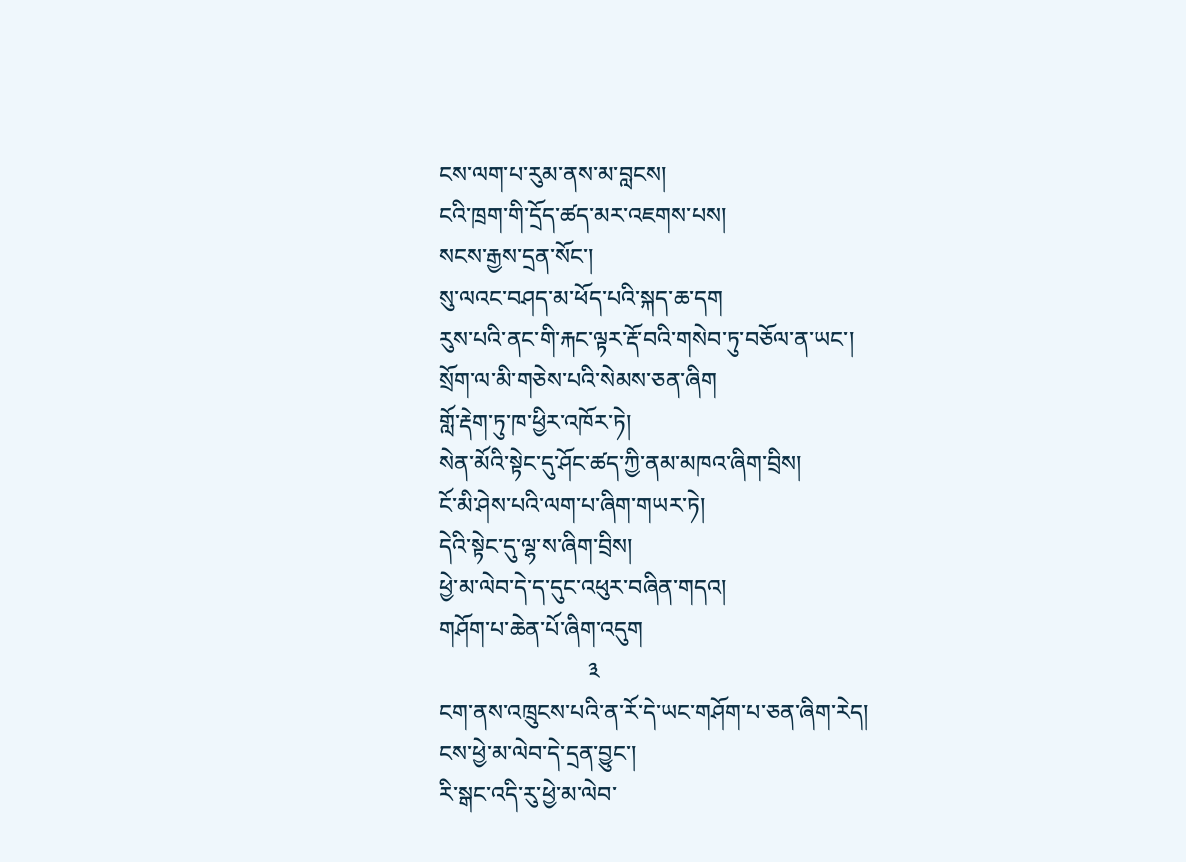ངས་ལག་པ་རུམ་ནས་མ་བླངས།
ངའི་ཁྲག་གི་དྲོད་ཚད་མར་འཇགས་པས།
སངས་རྒྱས་དྲན་སོང་།
སུ་ལའང་བཤད་མ་ཕོད་པའི་སྐད་ཆ་དག
རུས་པའི་ནང་གི་རྐང་ལྟར་རྡོ་བའི་གསེབ་ཏུ་བཅོལ་ན་ཡང་།
སྲོག་ལ་མི་གཅེས་པའི་སེམས་ཅན་ཞིག
གློ་རྡེག་ཏུ་ཁ་ཕྱིར་འཁོར་ཏེ།
སེན་མོའི་སྟེང་དུ་ཤོང་ཚད་ཀྱི་ནམ་མཁའ་ཞིག་བྲིས།
ངོ་མི་ཤེས་པའི་ལག་པ་ཞིག་གཡར་ཏེ།
དེའི་སྟེང་དུ་ལྷ་ས་ཞིག་བྲིས།
ཕྱེ་མ་ལེབ་དེ་ད་དུང་འཕུར་བཞིན་གདའ།
གཤོག་པ་ཆེན་པོ་ཞིག་འདུག
                          ༣
ངག་ནས་འཁྲུངས་པའི་ན་རོ་དེ་ཡང་གཤོག་པ་ཅན་ཞིག་རེད།
ངས་ཕྱེ་མ་ལེབ་དེ་དྲན་བྱུང་།
རི་སྒང་འདི་རུ་ཕྱེ་མ་ལེབ་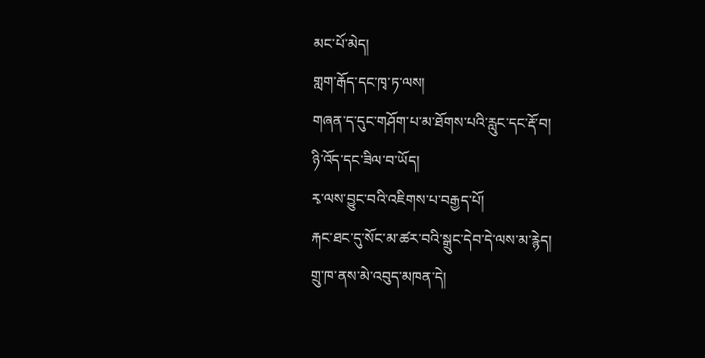མང་པོ་མེད།
གླག་རྒོད་དང་ཁྭ་ཏ་ལས།
གཞན་ད་དུང་གཤོག་པ་མ་ཐོགས་པའི་རླུང་དང་རྡོ་བ།
ཉི་འོད་དང་ཟིལ་བ་ཡོད།
རྭ་ལས་བྱུང་བའི་འཇིགས་པ་བརྒྱད་པོ།
རྐང་ཐང་དུ་སོང་མ་ཚར་བའི་སྒྲུང་དེབ་དེ་ལས་མ་རྙེད།
གྲུ་ཁ་ནས་མེ་འབུད་མཁན་དེ།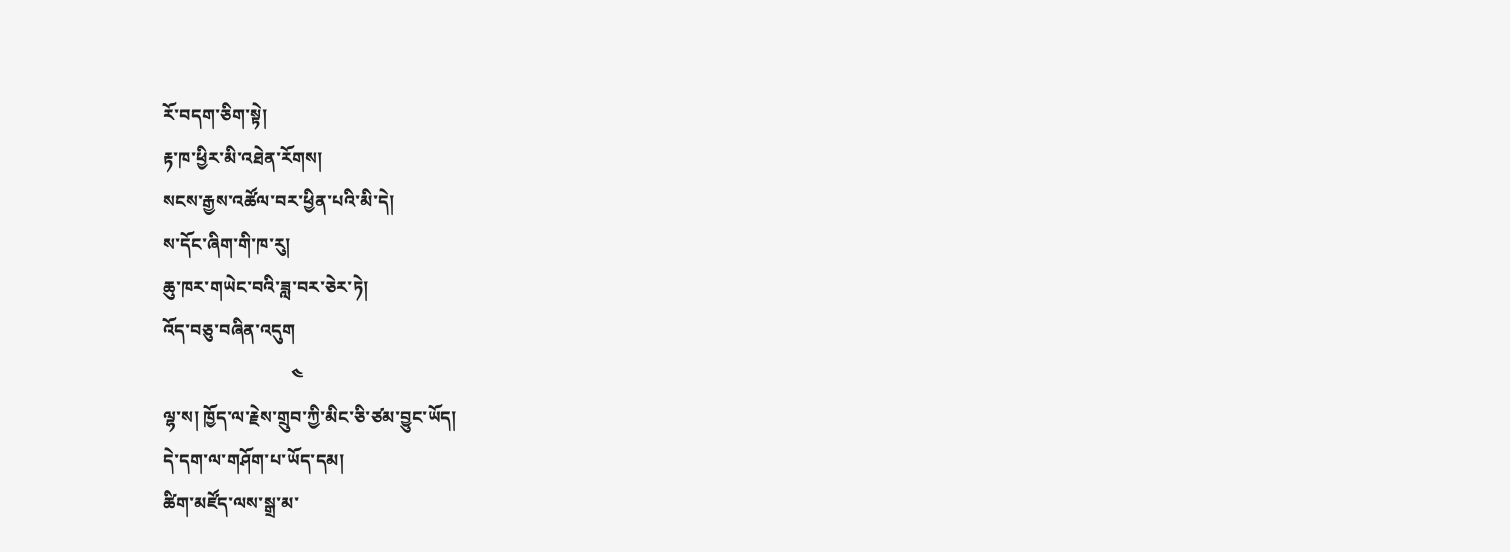རོ་བདག་ཅིག་སྟེ།
རྟ་ཁ་ཕྱིར་མི་འཐེན་རོགས།
སངས་རྒྱས་འཚོལ་བར་ཕྱིན་པའི་མི་དེ།
ས་དོང་ཞིག་གི་ཁ་རུ།
ཆུ་ཁར་གཡེང་བའི་ཟླ་བར་ཅེར་ཏེ།
འོད་བཅུ་བཞིན་འདུག
                             ༤
ལྷ་ས། ཁྱོད་ལ་རྗེས་གྲུབ་ཀྱི་མིང་ཅི་ཙམ་བྱུང་ཡོད།
དེ་དག་ལ་གཤོག་པ་ཡོད་དམ།
ཚིག་མཛོད་ལས་སྒྲ་མ་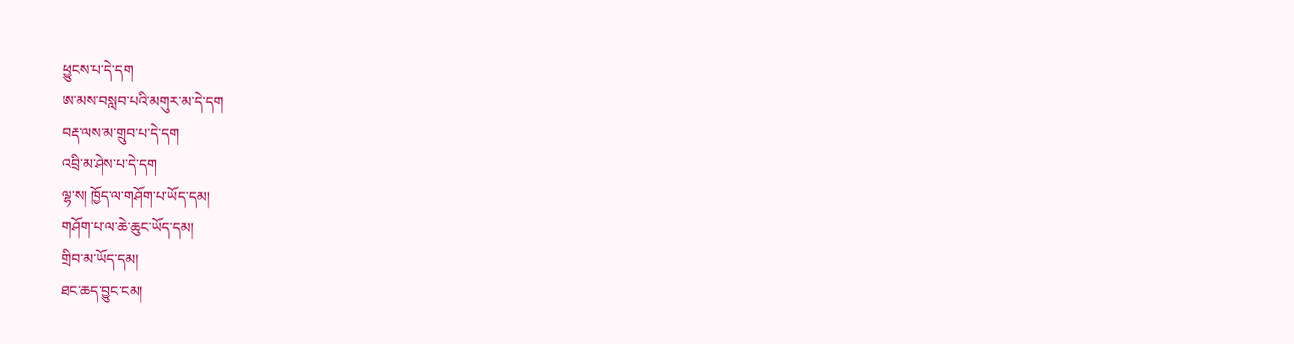ཕྱུངས་པ་དེ་དག
ཨ་མས་བསླབ་པའི་མགུར་མ་དེ་དག
བརྡ་ལས་མ་གྲུབ་པ་དེ་དག
འབྲི་མ་ཤེས་པ་དེ་དག
ལྷ་ས། ཁྱོད་ལ་གཤོག་པ་ཡོད་དམ།
གཤོག་པ་ལ་ཆེ་ཆུང་ཡོད་དམ།
གྲིབ་མ་ཡོད་དམ།
ཐང་ཆད་བྱུང་ངམ།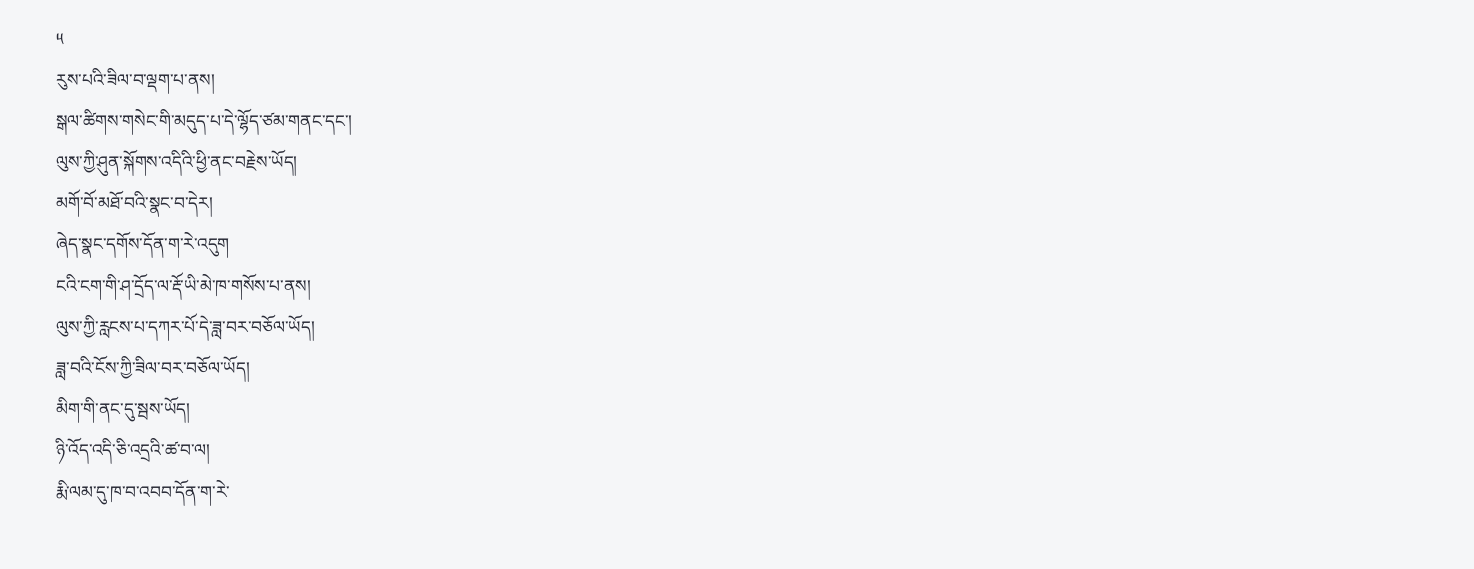༥
རུས་པའི་ཟིལ་བ་ལྡག་པ་ནས།
སྒལ་ཚིགས་གསེང་གི་མདུད་པ་དེ་ལྷོད་ཙམ་གནང་དང་།
ལུས་ཀྱི་ཤུན་སྐོགས་འདིའི་ཕྱི་ནང་བརྗེས་ཡོད།
མགོ་བོ་མཐོ་བའི་སྣང་བ་དེར།
ཞེད་སྣང་དགོས་དོན་ག་རེ་འདུག
ངའི་ངག་གི་ཤ་དྲོད་ལ་རྡོ་ཡི་མེ་ཁ་གསོས་པ་ནས།
ལུས་ཀྱི་རླངས་པ་དཀར་པོ་དེ་ཟླ་བར་བཅོལ་ཡོད།
ཟླ་བའི་ངོས་ཀྱི་ཟིལ་བར་བཅོལ་ཡོད།
མིག་གི་ནང་དུ་སྦས་ཡོད།
ཉི་འོད་འདི་ཅི་འདྲའི་ཚ་བ་ལ།
རྨི་ལམ་དུ་ཁ་བ་འབབ་དོན་ག་རེ་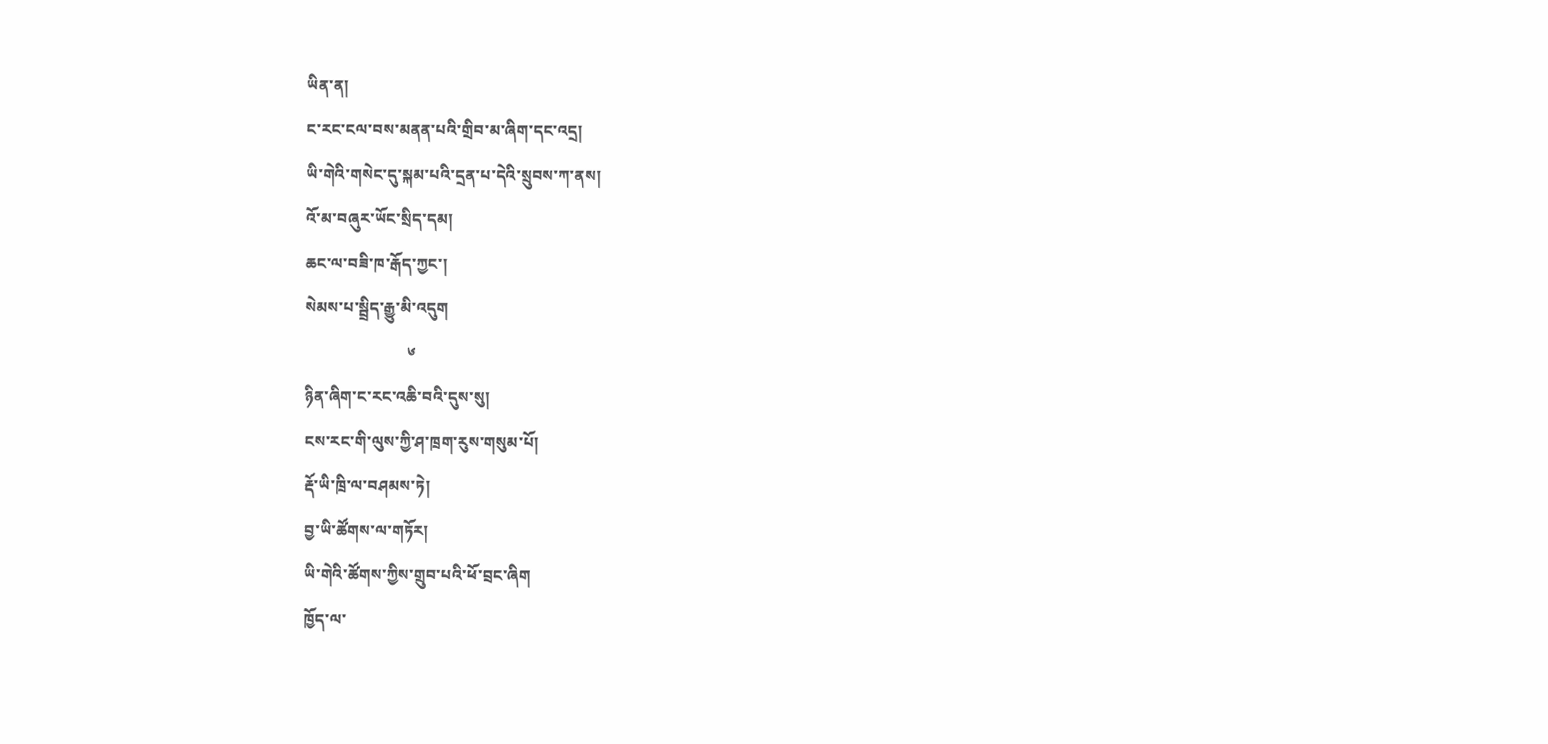ཡིན་ན།
ང་རང་ངལ་བས་མནན་པའི་གྲིབ་མ་ཞིག་དང་འདྲ།
ཡི་གེའི་གསེང་དུ་སྐམ་པའི་དྲན་པ་དེའི་སྲུབས་ཀ་ནས།
འོ་མ་བཞུར་ཡོང་སྲིད་དམ།
ཆང་ལ་བཟི་ཁ་རྒོད་ཀྱང་།
སེམས་པ་སྦྲིད་རྒྱུ་མི་འདུག
                          ༦
ཉིན་ཞིག་ང་རང་འཆི་བའི་དུས་སུ།
ངས་རང་གི་ལུས་ཀྱི་ཤ་ཁྲག་རུས་གསུམ་པོ།
རྡོ་ཡི་ཁྲི་ལ་བཤམས་ཏེ།
བྱ་ཡི་ཚོགས་ལ་གཏོར།
ཡི་གེའི་ཚོགས་ཀྱིས་གྲུབ་པའི་ཕོ་བྲང་ཞིག
ཁྱོད་ལ་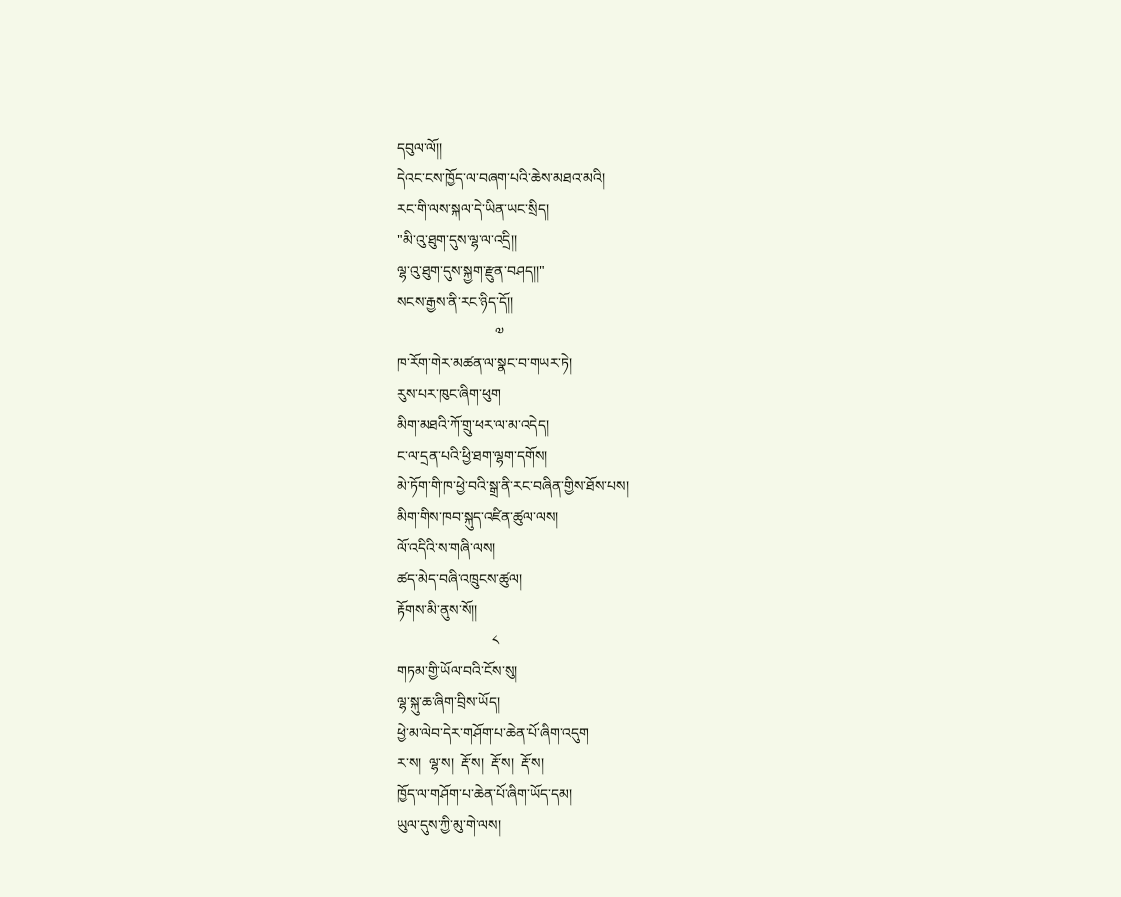དབུལ་ལོ།།
དེའང་ངས་ཁྱོད་ལ་བཞག་པའི་ཆེས་མཐའ་མའི།
རང་གི་ལས་སྐལ་དེ་ཡིན་ཡང་སྲིད།
"མི་འུ་ཐུག་དུས་ལྷ་ལ་འདྲི།།
ལྷ་འུ་ཐུག་དུས་སྐྱག་རྫུན་བཤད།།"
སངས་རྒྱས་ནི་རང་ཉིད་དོ།།
                           ༧
ཁ་རོག་གེར་མཚན་ལ་སྣང་བ་གཡར་ཏེ།
རུས་པར་ཁུང་ཞིག་ཕུག
མིག་མཐའི་ཀོ་གྲུ་ཕར་ལ་མ་འདེད།
ང་ལ་དྲན་པའི་ཕྱི་ཐག་ལྷག་དགོས།
མེ་ཏོག་གི་ཁ་ཕྱེ་བའི་སྒྲ་ནི་རང་བཞིན་གྱིས་ཐོས་པས།
མིག་གིས་ཁབ་སྐུད་འཛིན་ཚུལ་ལས།
ལོ་འདིའི་ས་གཞི་ལས།
ཚད་མེད་བཞི་འཁྲུངས་ཚུལ།
རྟོགས་མི་ནུས་སོ།།
                          ༨
གཏམ་གྱི་ཡོལ་བའི་ངོས་སུ།
ལྷ་སྐུ་ཆ་ཞིག་བྲིས་ཡོད།
ཕྱེ་མ་ལེབ་དེར་གཤོག་པ་ཆེན་པོ་ཞིག་འདུག
ར་ས།  ལྷ་ས།  རྡོ་ས།  རྡོ་ས།  རྡོ་ས།
ཁྱོད་ལ་གཤོག་པ་ཆེན་པོ་ཞིག་ཡོད་དམ།
ཡུལ་དུས་ཀྱི་མུ་གེ་ལས།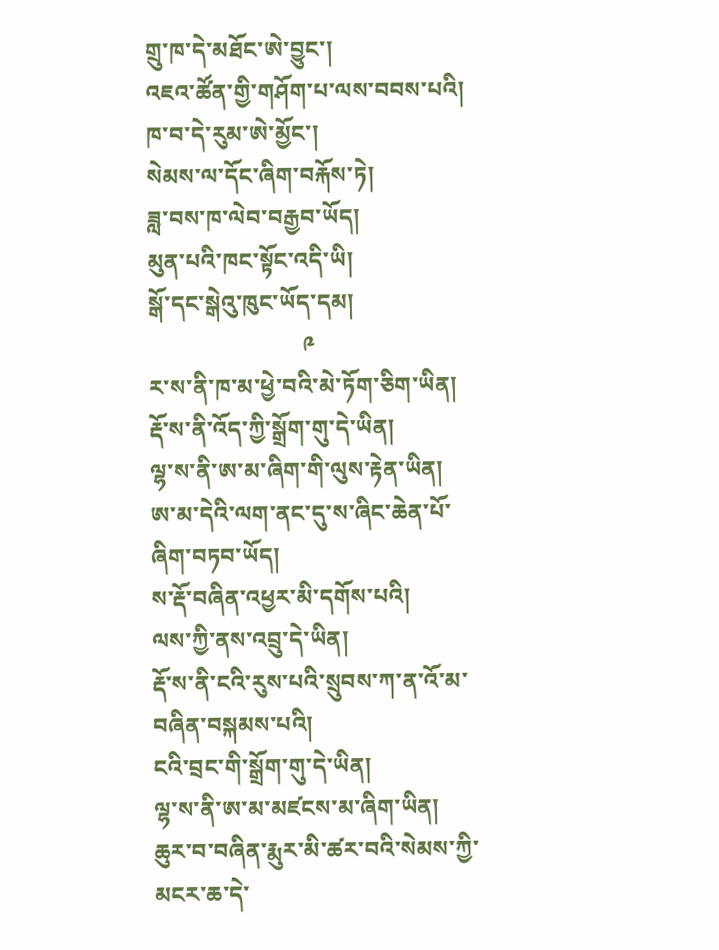གྲུ་ཁ་དེ་མཐོང་ཨེ་བྱུང་།
འཇའ་ཚོན་གྱི་གཤོག་པ་ལས་བབས་པའི།
ཁ་བ་དེ་རུམ་ཨེ་མྱོང་།
སེམས་ལ་དོང་ཞིག་བརྐོས་ཏེ།
ཟླ་བས་ཁ་ལེབ་བརྒྱབ་ཡོད།
མུན་པའི་ཁང་སྟོང་འདི་ཡི།
སྒོ་དང་སྒེའུ་ཁུང་ཡོད་དམ།
                           ༩
ར་ས་ནི་ཁ་མ་ཕྱེ་བའི་མེ་ཏོག་ཅིག་ཡིན།
རྡོ་ས་ནི་འོད་ཀྱི་སྒྲོག་གུ་དེ་ཡིན།
ལྷ་ས་ནི་ཨ་མ་ཞིག་གི་ལུས་རྟེན་ཡིན།
ཨ་མ་དེའི་ལག་ནང་དུ་ས་ཞིང་ཆེན་པོ་ཞིག་བཏབ་ཡོད།
ས་རྡོ་བཞིན་འཕྱར་མི་དགོས་པའི།
ལས་ཀྱི་ནས་འབྲུ་དེ་ཡིན།
རྡོ་ས་ནི་ངའི་རུས་པའི་སྲུབས་ཀ་ན་འོ་མ་བཞིན་བསྐམས་པའི།
ངའི་བྲང་གི་སྒྲོག་གུ་དེ་ཡིན།
ལྷ་ས་ནི་ཨ་མ་མཛངས་མ་ཞིག་ཡིན།
ཆུར་བ་བཞིན་རྨུར་མི་ཚར་བའི་སེམས་ཀྱི་མངར་ཆ་དེ་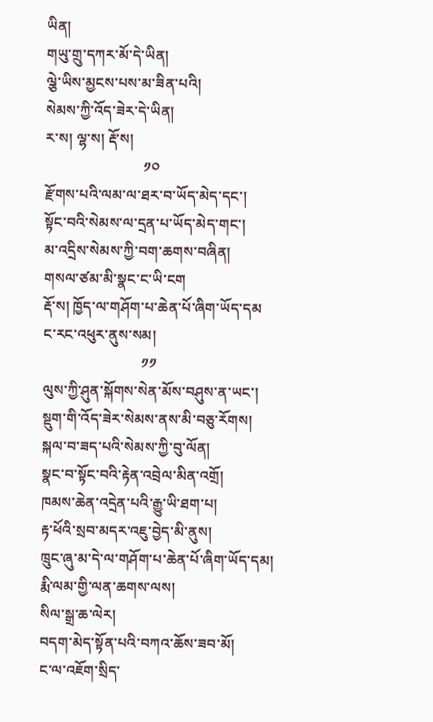ཡིན།
གཡུ་གྲུ་དཀར་མོ་དེ་ཡིན།
ལྕེ་ཡིས་མྱངས་པས་མ་ཟིན་པའི།
སེམས་ཀྱི་འོད་ཟེར་དེ་ཡིན།
ར་ས། ལྷ་ས། རྡོ་ས།
                           ༡༠
རྫོགས་པའི་ལམ་ལ་ཐར་བ་ཡོད་མེད་དང་།
སྟོང་བའི་སེམས་ལ་དྲན་པ་ཡོད་མེད་གང་།
མ་འདྲིས་སེམས་ཀྱི་བག་ཆགས་བཞིན།
གསལ་ཙམ་མི་སྣང་ང་ཡི་ངག
རྡོ་ས། ཁྱོད་ལ་གཤོག་པ་ཆེན་པོ་ཞིག་ཡོད་དམ
ང་རང་འཕུར་ནུས་སམ།
                           ༡༡
ལུས་ཀྱི་ཤུན་སྐོགས་སེན་མོས་བཤུས་ན་ཡང་།
སྡུག་གི་འོད་ཟེར་སེམས་ནས་མི་བཅུ་རོགས།
སྐལ་བ་ཟད་པའི་སེམས་ཀྱི་བུ་ལོན།
སྣང་བ་སྟོང་བའི་རྟེན་འབྲེལ་མིན་འགྲོ།
ཁམས་ཆེན་འདྲེན་པའི་རྒྱུ་ཡི་ཐག་པ།
རྟ་ཕོའི་སྲབ་མདར་འཇུ་བྱེད་མི་ནུས།
ཁྲུང་ཞུ་མ་དེ་ལ་གཤོག་པ་ཆེན་པོ་ཞིག་ཡོད་དམ།
རྨི་ལམ་གྱི་ལན་ཆགས་ལས།
སིལ་སྒྲ་ཆ་ལེར།
བདག་མེད་སྟོན་པའི་བཀའ་ཆོས་ཟབ་མོ།
ང་ལ་འཇོག་སྲིད་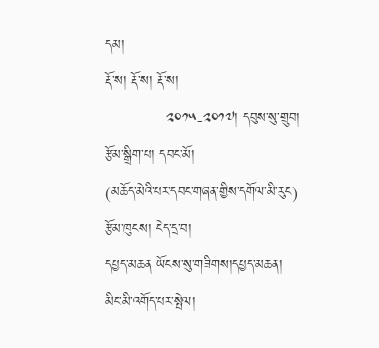དམ།
རྡོ་ས། རྡོ་ས། རྡོ་ས།
             ༢༠༡༥-༢༠༡༧། དབུས་སུ་གྲུབ།
རྩོམ་སྒྲིག་པ། དབང་མོ།
(མཆོད་མེའི་པར་དབང་གཞན་གྱིས་དགོལ་མི་རུང)
རྩོམ་ཁུངས། ངེད་དྲ་བ།
དཔྱད་མཆན ཡོངས་སུ་གཟིགས།དཔྱད་མཆན།
མིང་མི་འགོད་པར་སྤེལ།